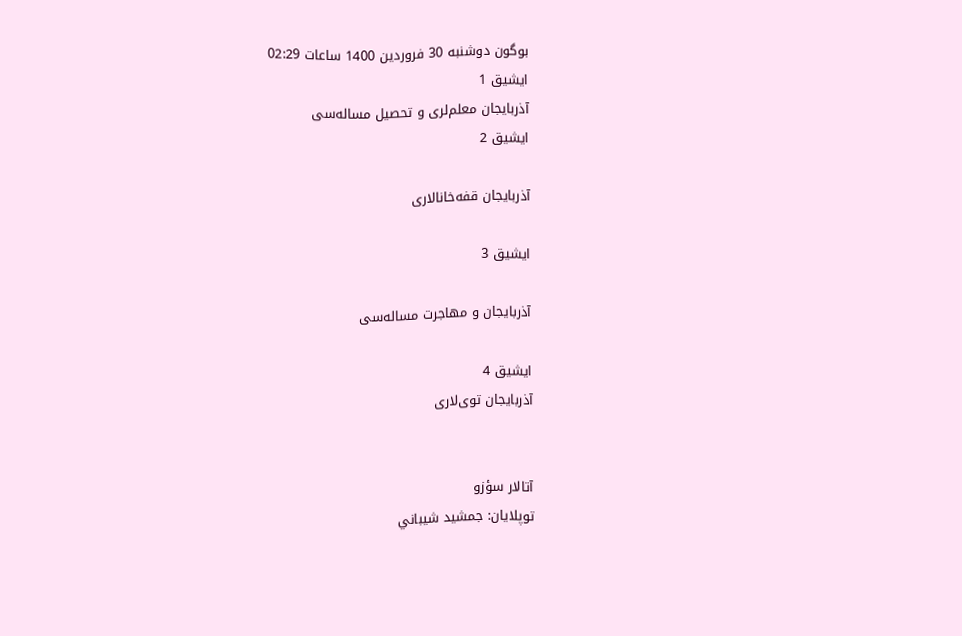بوگون دوشنبه 30 فروردین 1400 ساعات 02:29
ایشیق 1
آذربایجان معلم‌لری و تحصیل مساله‌سی
ایشیق 2

آذربایجان قفه‌خانالاری

ایشیق 3

آذربایجان و مهاجرت مساله‌سی

ایشیق 4
آذربایجان توی‌لاری


آتالار سؤزو
توپلایان: جمشيد شيباني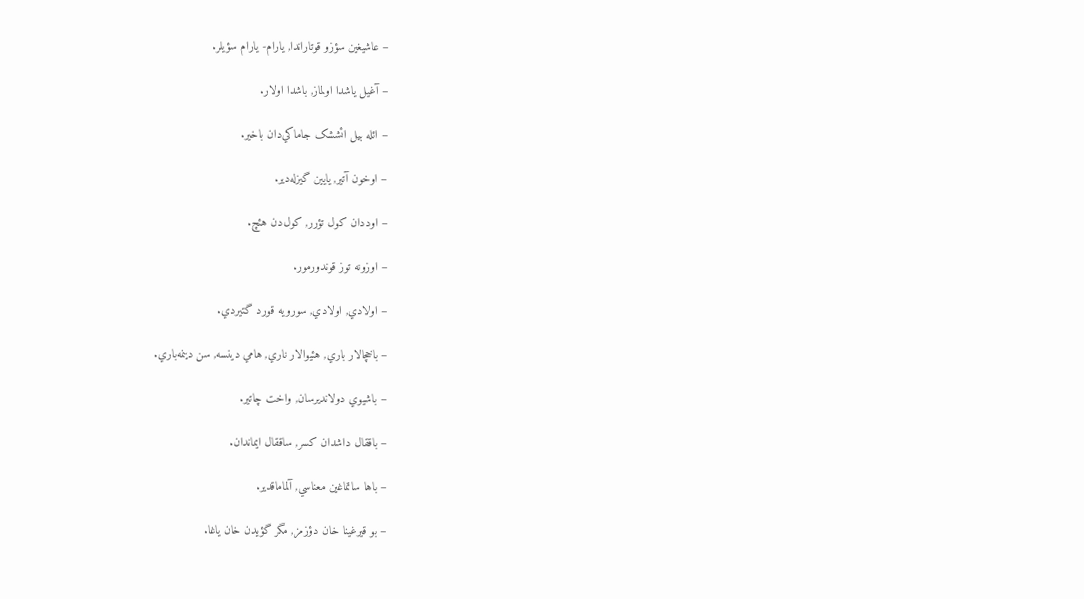– عاشیغين سؤزو قوتاراندا, یارام- یارام سؤیلر.

– آغيل یاشدا اولماز, باشدا اولار.

– ائله بيل ائششک جاماکي‌دان باخير.

– اوخون آتير, یایين گيزله‌دير.

– اوددان کول تؤر‌ر, کول‌دن هئچ.

– اوزونه توز قوندورمور.

– اولادي, اولادي, سورویه قورد گتيردي.

– باخچالار باري, هئیوالار ناري, هامي دينسه, سن دينمه‌باري.

– باشيوي دولانديرسان, واخت چاتير.

– باققال داشدان کسر, ساققال ايماندان.

– باها ساتماغين معناسي, آلماماقدير.

– بو قيرغينا خان دؤزمز, مگر گؤیدن خان یاغا.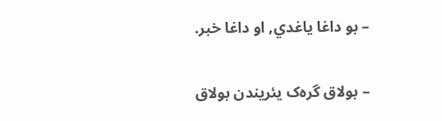– بو داغا یاغدي, او داغا خبر.

– بولاق گره‌ک یئريندن بولاق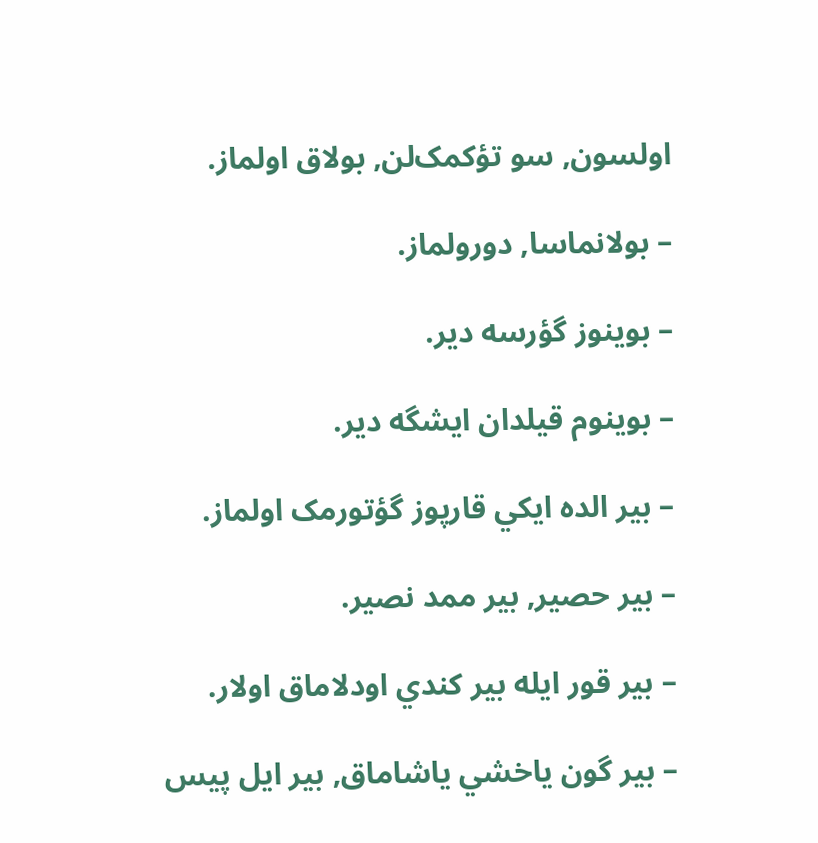اولسون, سو تؤکمک‌لن, بولاق اولماز.

– بولانماسا, دورولماز.

– بوینوز گؤرسه‌ دير.

– بوينوم قيلدان ايشگه دير.

– بير الده ايکي قارپوز گؤتورمک اولماز.

– بير حصير, بير ممد نصير.

– بير قور ايله بير کندي اودلاماق اولار.

– بير گون یاخشي یاشاماق, بير ايل پيس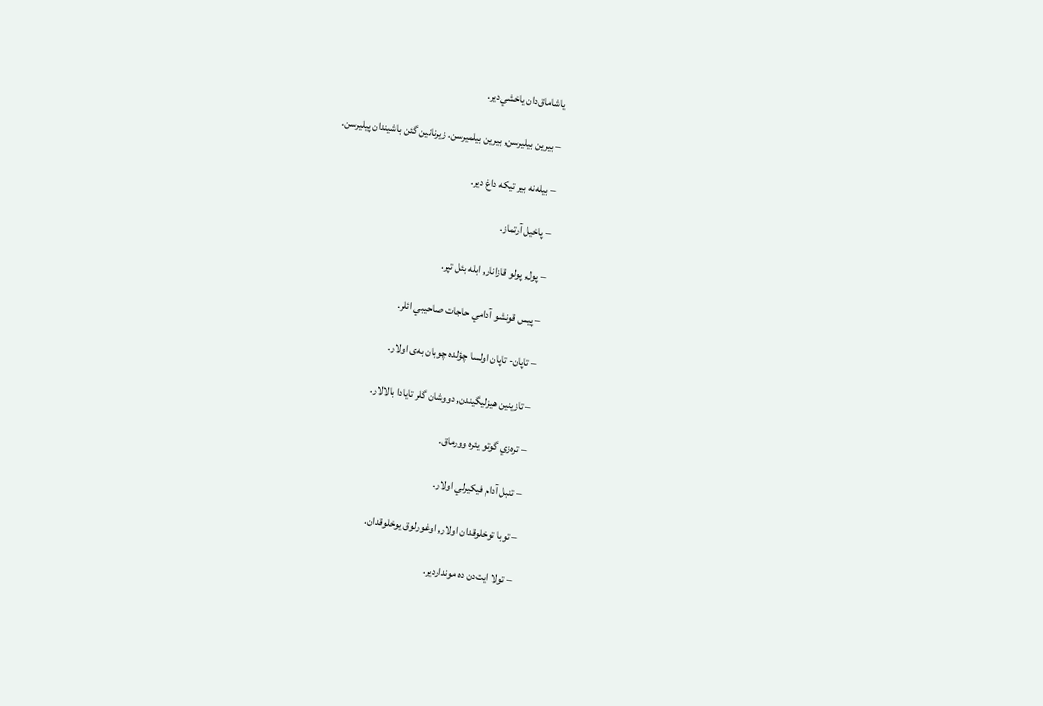یاشاماق‌دان یاخشي‌دير.

– بيرين بيليرسن, بيرين بيلميرسن. زیرنانين گئن باشيندان پيليرسن.

– بيله‌نه بير تيکه داغ دير.

– پاخيل آرتماز.

– پول, پولو قازانار, ابله بئل تپر.

– پيس قونشو آدامي حاجات صاحيبي ائلر.

– تاپان- تاپان اولسا چؤلده چوبان به‌ی اولار.

– تازينين هيزليگيندن, دووشان گلر تایادا بالالار.

– تره‌زي گوتو یئره وورماق.

– تنبل آدام فيکيرلي اولار.

– توبا توخلوقدان اولار, اوغورلوق یوخلوقدان.

– تولا ايت‌دن ده مونداردير.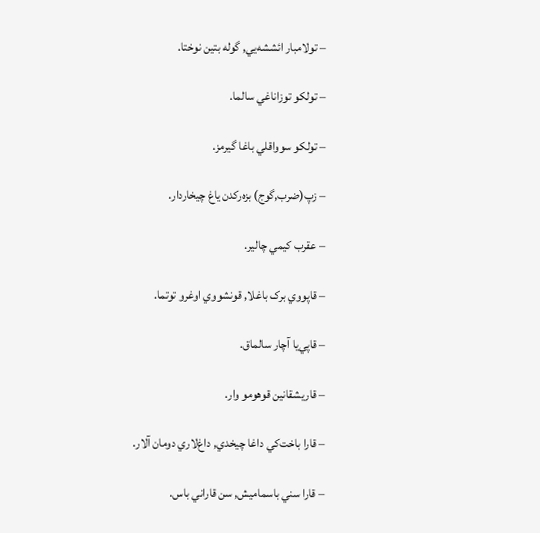– تولامبار ائششه‌یي, گوله بتين نوختا.

– تولکو توزاناغي سالما.

– تولکو سوواقلي باغا گيرمز.

– زپ(ضرب,گوج) بزه‌ر‌کدن یاغ چيخاردار.

– عقرب کيمي چالير.

– قاپووي برک باغلا, قونشووي اوغرو توتما.

– قاپي‌یا آچار سالماق.

– قاريشقانين قوهومو وار.

– قارا باخت‌کي داغا چيخدي, داغ‌لاري دومان آلار.

– قارا سني باسماميش, سن قاراني‌ باس.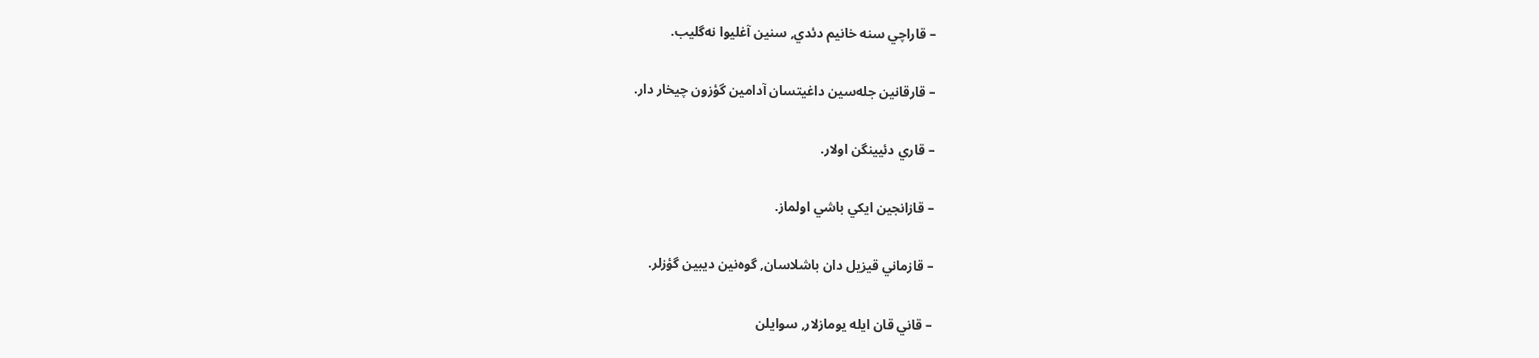– قاراچي سنه خانيم دئدي, سنين آغليوا نه‌گليب.

– قارقانين جله‌سين داغيتسان آدامين گؤزون چيخار دار.

– قاري دئیينگن اولار.

– قازانجين ايکي باشي اولماز.

– قازماني قيزيل دان باشلاسان, گوه‌نين ديبين گؤزلر.

– قاني قان ايله یومازلار, سوايلن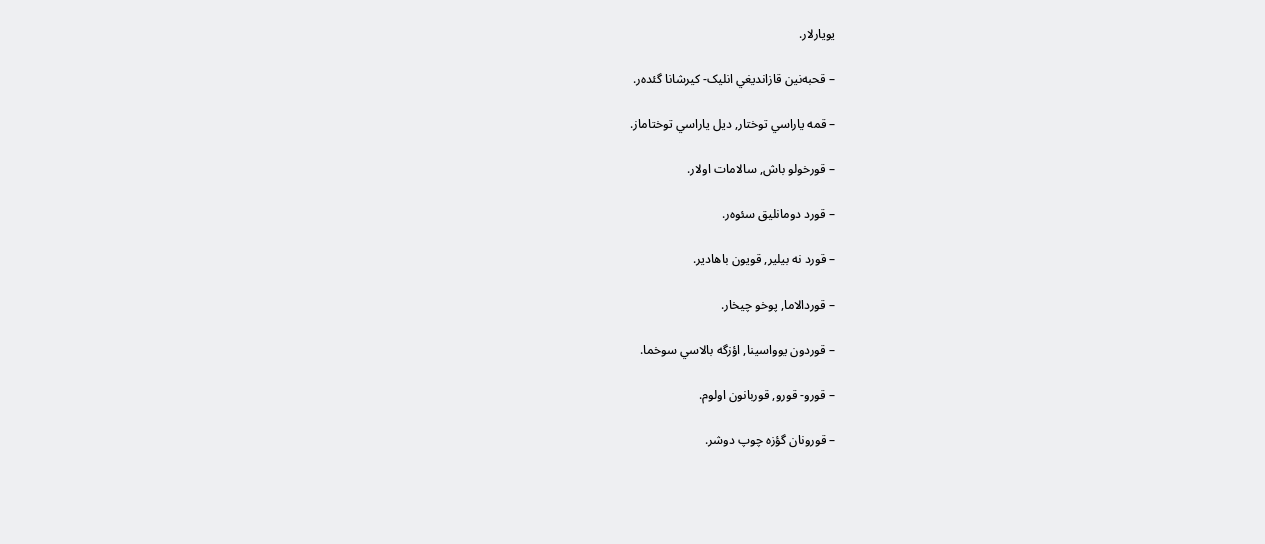یویارلار.

– قحبه‌نين قازانديغي انليک- کيرشانا گئده‌ر.

– قمه یاراسي توختار, ديل یاراسي توختاماز.

– قورخولو باش, سالامات اولار.

– قورد دومانليق سئوه‌ر.

– قورد نه بيلير, قويون باهادير.

– قوردالاما, پوخو چيخار.

– قوردون یوواسينا, اؤزگه بالاسي سوخما.

– قورو- قورو, قوربانون اولوم.

– قورونان گؤزه چوپ دوشر.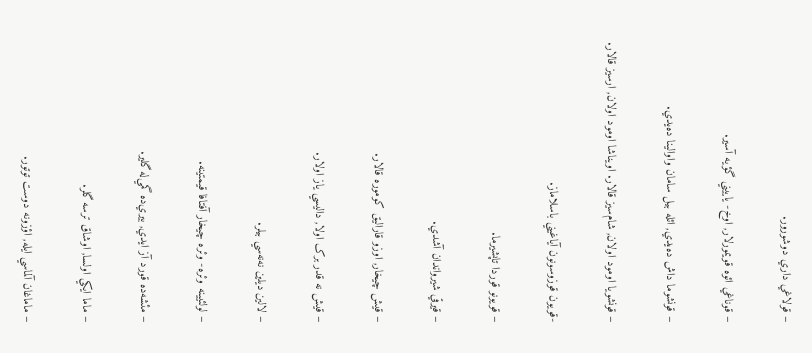– قولاغي داري دوشورور.

– قوناغي ائوه قویمورلار, اوخ- یایيني گؤیه آسير.

– قونشوما داش ده‌یدي, ائله بيل سامان واوالينا ده‌یدي.

– قونشویا اومود اولان, شام‌سيز قالار. اویناشا اومود اولان, ارسيز قالار.

-قویون قوزوسونون آیاغيني باسلاماز.

– قویونو قوردا تاپشيرما.

– قيرقي شيرواندان آشدي.

– قيش چيخار, اوزو قاراليق کوموره قالار.

– قيش نه قدر برک اولا, داليسي یاز اولار.

– لالين ديلين نه‌نه‌سي بيلر.

– لولئیينه وئره- وئره چيخار آفتافا قیمتينه.

– مئشه‌ده قورد آز ايدي, بيري‌ده گمي‌له گلير.

– ماما ايکي اولسا, اوشاق ترسه‌ گلر.

– ماماغان آلماسي ايله, اؤزونه دوست توتور.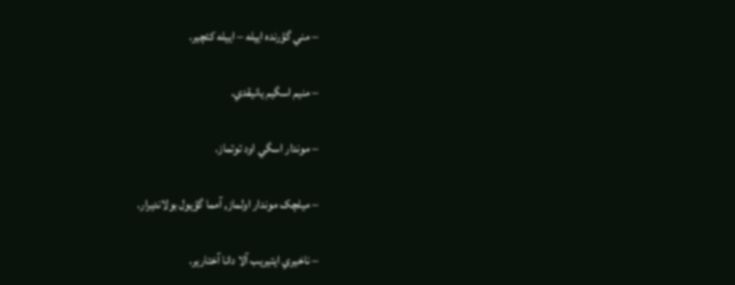– مني گؤرنده ایيله – ایيله کئچير.

– منيم اسگيم یانيقدي.

– موندار اسگي اود توتماز.

– ميلچک موندار اولماز, آمما گؤیول بولانديرار.

– ناخيري ايتيريب آلا دانا آختارير.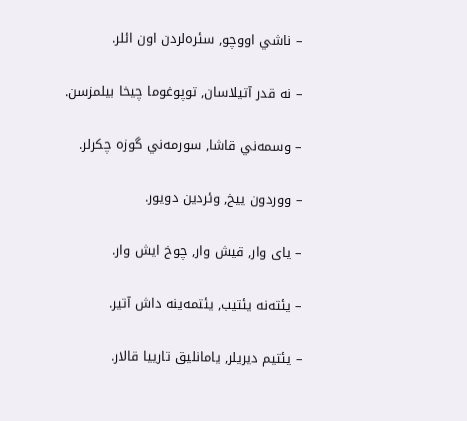– ناشي اووچو, سئره‌لردن اون ائلر.

– نه قدر آتيلاسان, توپوغوما چيخا بيلمزسن.

– وسمه‌ني قاشا, سورمه‌ني گوزه چکرلر.

– ووردون یيخ, وئردين دویور.

– یای وار, قيش وار, چوخ ايش وار.

– يئته‌نه یئتيب, یئتمه‌ینه داش آتير.

– یئتيم ديريلر, یامانليق تاريیا قالار.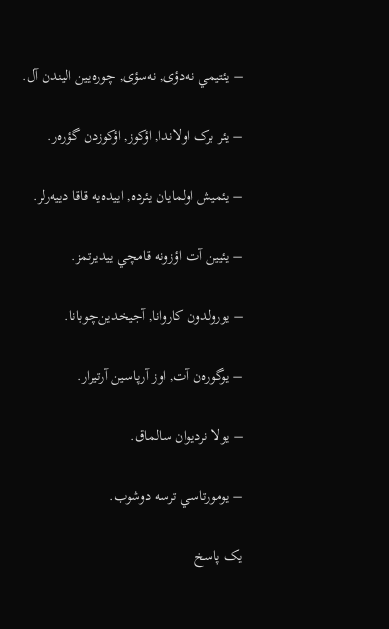– یئتيمي نه‌دؤی, نه‌سؤی, چوره‌یين اليندن آل.

– یئر برک اولاندا, اؤکوز, اؤکوزدن گؤره‌ر.

– یئميش اولمایان یئرده, ايیده‌یه قاقا ديیه‌رلر.

– یئیين آت اؤزونه قامچي یيديرتمز.

– یورولدون کاروانا, آجيخدين‌‌‌‌‌‌‌‌چوبانا.

– یوگوره‌ن آت, اوز آرپاسين آرتيرار.

– یولا نرديوان سالماق.

– یومورتاسي ترسه دوشوب.

یک پاسخ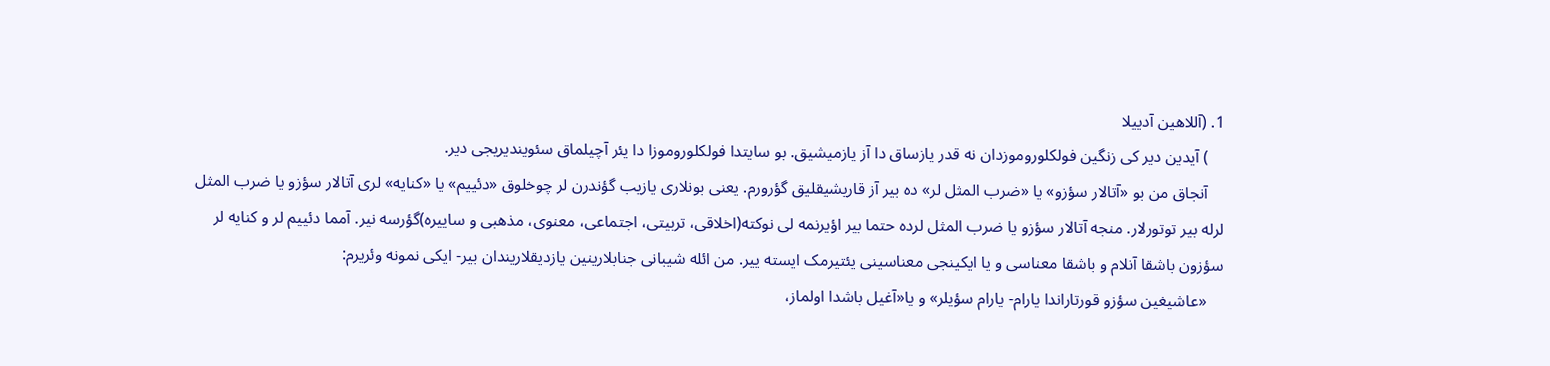1. (آللاهین آدییلا
    ) آیدین دیر کی زنگین فولکلوروموزدان نه قدر یازساق دا آز یازمیشیق. بو سایتدا فولکلوروموزا دا یئر آچیلماق سئویندیریجی دیر.
    آنجاق من بو «آتالار سؤزو» یا «ضرب المثل لر» ده بیر آز قاریشیقلیق گؤرورم. یعنی بونلاری یازیب گؤندرن لر چوخلوق «دئییم» یا «کنایه» لری آتالار سؤزو یا ضرب المثل لرله بیر توتورلار. منجه آتالار سؤزو یا ضرب المثل لرده حتما بیر اؤیرنمه لی نوکته(اخلاقی، تربیتی، اجتماعی، معنوی، مذهبی و ساییره)گؤرسه نیر. آمما دئییم لر و کنایه لر سؤزون باشقا آنلام و باشقا معناسی و یا ایکینجی معناسینی یئتیرمک ایسته ییر. من ائله شیبانی جنابلارینین یازدیقلاریندان بیر- ایکی نمونه وئریرم:
    «عاشیغین سؤزو قورتاراندا یارام- یارام سؤیلر» و یا«آغیل باشدا اولماز،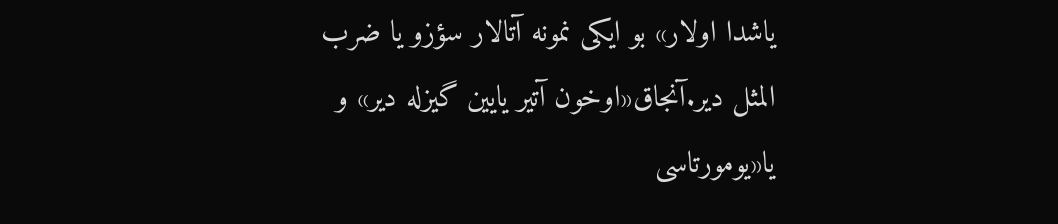یاشدا اولار» بو ایکی نمونه آتالار سؤزو یا ضرب المثل دیر.آنجاق«اوخون آتیر یایین گیزله دیر» و یا«یومورتاسی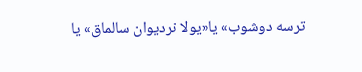ترسه دوشوب» یا«یولا نردیوان سالماق» یا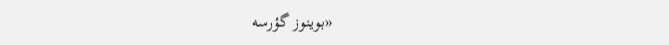«بوینوز گؤرسه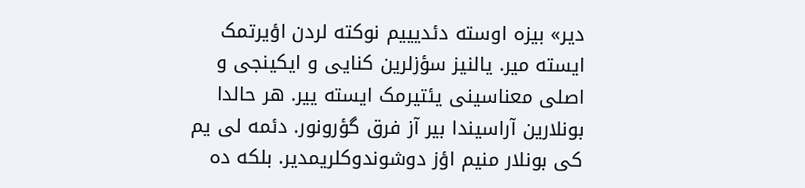دیر» بیزه اوسته دئدیییم نوکته لردن اؤیرتمک ایسته میر. یالنیز سؤزلرین کنایی و ایکینجی و اصلی معناسینی یئتیرمک ایسته ییر. هر حالدا بونلارین آراسیندا بیر آز فرق گؤرونور. دئمه لی یم کی بونلار منیم اؤز دوشوندوکلریمدیر. بلکه ده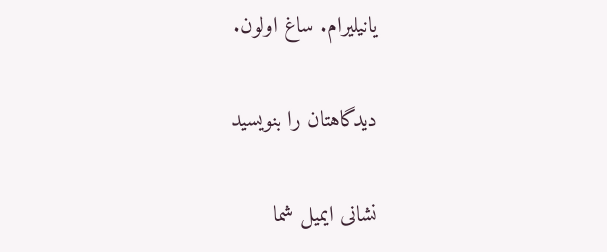یانیلیرام. ساغ اولون.

دیدگاهتان را بنویسید

نشانی ایمیل شما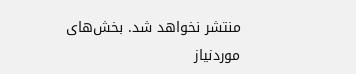منتشر نخواهد شد. بخش‌های موردنیاز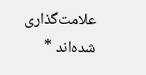علامت‌گذاری شده‌اند *